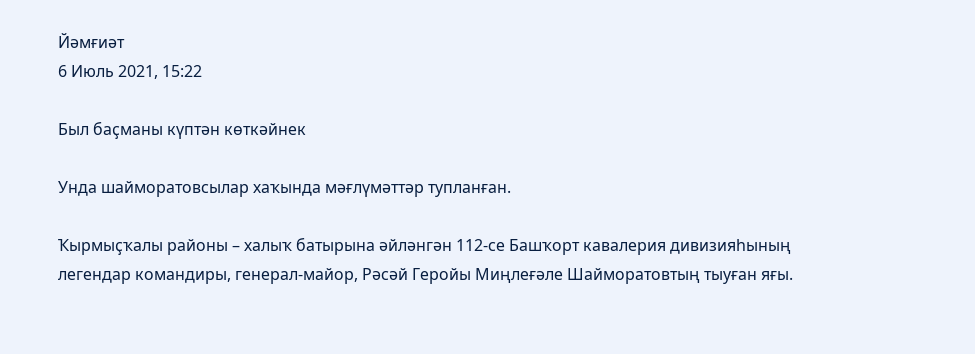Йәмғиәт
6 Июль 2021, 15:22

Был баҫманы күптән көткәйнек

Унда шайморатовсылар хаҡында мәғлүмәттәр тупланған.

Ҡырмыҫҡалы районы – халыҡ батырына әйләнгән 112-се Башҡорт кавалерия дивизияһының легендар командиры, генерал-майор, Рәсәй Геройы Миңлеғәле Шайморатовтың тыуған яғы.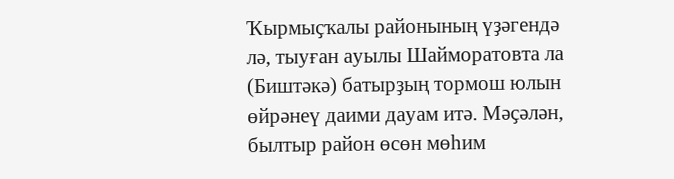Ҡырмыҫҡалы районының үҙәгендә лә, тыуған ауылы Шайморатовта ла (Биштәкә) батырҙың тормош юлын өйрәнеү даими дауам итә. Мәҫәлән, былтыр район өсөн мөһим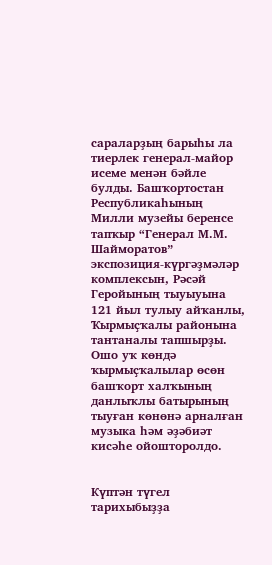сараларҙың барыһы ла тиерлек генерал-майор исеме менән бәйле булды. Башҡортостан Республикаһының Милли музейы беренсе тапҡыр “Генерал М.М. Шайморатов” экспозиция-күргәҙмәләр комплексын, Рәсәй Геройының тыуыуына 121 йыл тулыу айҡанлы, Ҡырмыҫҡалы районына тантаналы тапшырҙы. Ошо уҡ көндә ҡырмыҫҡалылар өсөн башҡорт халҡының данлыҡлы батырының тыуған көнөнә арналған музыка һәм әҙәбиәт кисәһе ойошторолдо.


Күптән түгел тарихыбыҙҙа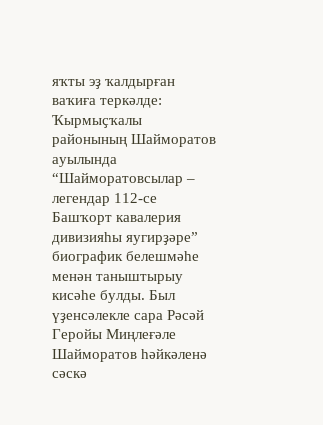яҡты эҙ ҡалдырған ваҡиға теркәлде: Ҡырмыҫҡалы районының Шайморатов ауылында “Шайморатовсылар – легендар 112-се Башҡорт кавалерия дивизияһы яугирҙәре” биографик белешмәһе менән таныштырыу кисәһе булды. Был үҙенсәлекле сара Рәсәй Геройы Миңлеғәле Шайморатов һәйкәленә сәскә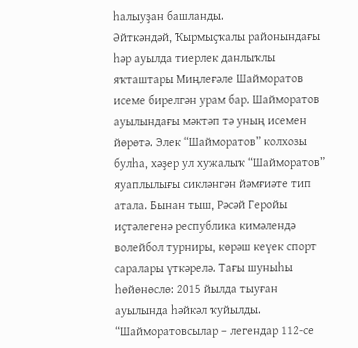һалыуҙан башланды.
Әйткәндәй, Ҡырмыҫҡалы районындағы һәр ауылда тиерлек данлыҡлы яҡташтары Миңлеғәле Шайморатов исеме бирелгән урам бар. Шайморатов ауылындағы мәктәп тә уның исемен йөрөтә. Элек “Шайморатов” колхозы булһа, хәҙер ул хужалыҡ “Шайморатов” яуаплылығы сикләнгән йәмғиәте тип атала. Бынан тыш, Рәсәй Геройы иҫтәлегенә республика кимәлендә волейбол турниры, көрәш кеүек спорт саралары үткәрелә. Тағы шуныһы һөйөнөслө: 2015 йылда тыуған ауылында һәйкәл ҡуйылды.
“Шайморатовсылар – легендар 112-се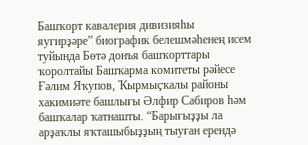Башҡорт кавалерия дивизияһы яугирҙәре” биографик белешмәһенең исем туйында Бөтә донъя башҡорттары ҡоролтайы Башҡарма комитеты рәйесе Ғәлим Яҡупов, Ҡырмыҫҡалы районы хакимиәте башлығы Әлфир Сабиров һәм башҡалар ҡатнашты. “Барығыҙҙы ла арҙаҡлы яҡташыбыҙҙың тыуған ерендә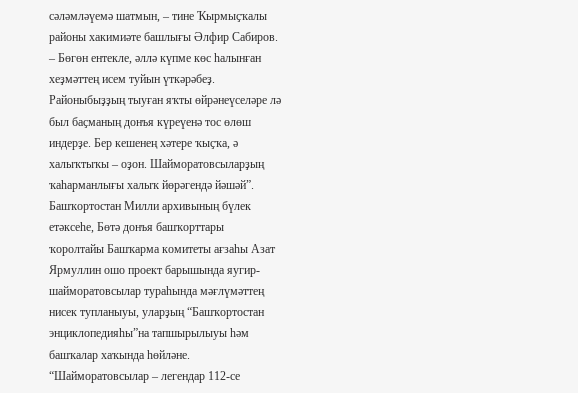сәләмләүемә шатмын, – тине Ҡырмыҫҡалы районы хакимиәте башлығы Әлфир Сабиров. – Бөгөн ентекле, әллә күпме көс һалынған хеҙмәттең исем туйын үткәрәбеҙ. Районыбыҙҙың тыуған яҡты өйрәнеүселәре лә был баҫманың донъя күреүенә тос өлөш индерҙе. Бер кешенең хәтере ҡыҫҡа, ә халыҡтыҡы – оҙон. Шайморатовсыларҙың ҡаһарманлығы халыҡ йөрәгендә йәшәй”.
Башҡортостан Милли архивының бүлек етәксеһе, Бөтә донъя башҡорттары ҡоролтайы Башҡарма комитеты ағзаһы Азат Ярмуллин ошо проект барышында яугир-шайморатовсылар тураһында мәғлүмәттең нисек тупланыуы, уларҙың “Башҡортостан энциклопедияһы”на тапшырылыуы һәм башҡалар хаҡында һөйләне.
“Шайморатовсылар – легендар 112-се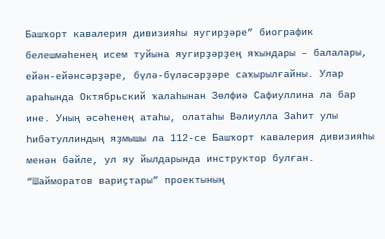Башҡорт кавалерия дивизияһы яугирҙәре” биографик белешмәһенең исем туйына яугирҙәрҙең яҡындары – балалары, ейән-ейәнсәрҙәре, бүлә-бүләсәрҙәре саҡырылғайны. Улар араһында Октябрьский ҡалаһынан Зөлфиә Сафиуллина ла бар ине. Уның әсәһенең атаһы, олатаһы Вәлиулла Заһит улы Һибәтуллиндың яҙмышы ла 112-се Башҡорт кавалерия дивизияһы менән бәйле, ул яу йылдарында инструктор булған. “Шайморатов вариҫтары” проектының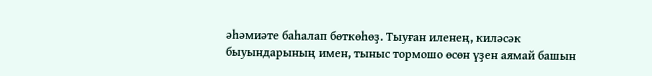әһәмиәте баһалап бөткөһөҙ. Тыуған иленең, киләсәк быуындарының имен, тыныс тормошо өсөн үҙен аямай башын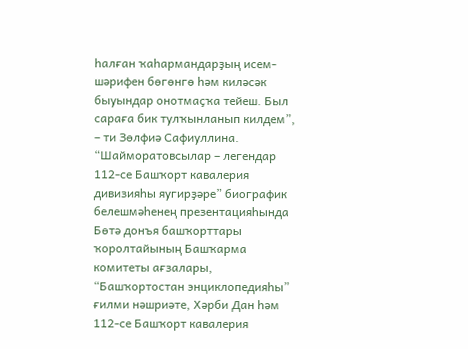һалған ҡаһармандарҙың исем-шәрифен бөгөнгө һәм киләсәк быуындар онотмаҫҡа тейеш. Был сараға бик тулҡынланып килдем”, – ти Зөлфиә Сафиуллина.
“Шайморатовсылар – легендар 112-се Башҡорт кавалерия дивизияһы яугирҙәре” биографик белешмәһенең презентацияһында Бөтә донъя башҡорттары ҡоролтайының Башҡарма комитеты ағзалары, “Башҡортостан энциклопедияһы” ғилми нәшриәте, Хәрби Дан һәм 112-се Башҡорт кавалерия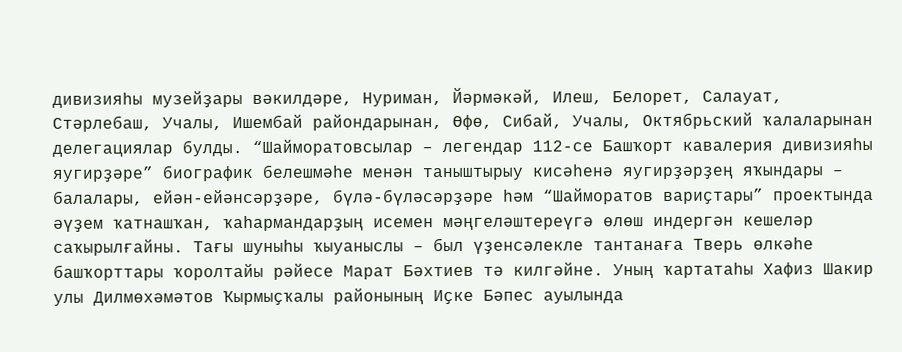дивизияһы музейҙары вәкилдәре, Нуриман, Йәрмәкәй, Илеш, Белорет, Салауат, Стәрлебаш, Учалы, Ишембай райондарынан, Өфө, Сибай, Учалы, Октябрьский ҡалаларынан делегациялар булды. “Шайморатовсылар – легендар 112-се Башҡорт кавалерия дивизияһы яугирҙәре” биографик белешмәһе менән таныштырыу кисәһенә яугирҙәрҙең яҡындары – балалары, ейән-ейәнсәрҙәре, бүлә-бүләсәрҙәре һәм “Шайморатов вариҫтары” проектында әүҙем ҡатнашҡан, ҡаһармандарҙың исемен мәңгеләштереүгә өлөш индергән кешеләр саҡырылғайны. Тағы шуныһы ҡыуаныслы – был үҙенсәлекле тантанаға Тверь өлкәһе башҡорттары ҡоролтайы рәйесе Марат Бәхтиев тә килгәйне. Уның ҡартатаһы Хафиз Шакир улы Дилмөхәмәтов Ҡырмыҫҡалы районының Иҫке Бәпес ауылында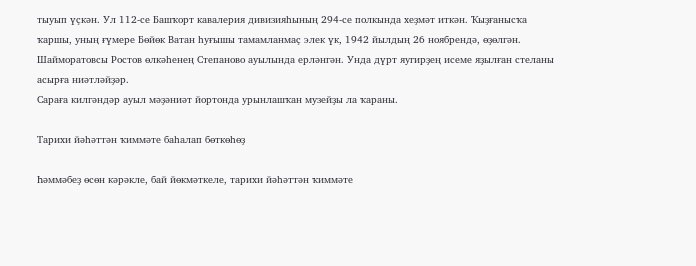тыуып үҫкән. Ул 112-се Башҡорт кавалерия дивизияһының 294-се полкында хеҙмәт иткән. Ҡыҙғанысҡа ҡаршы, уның ғүмере Бөйөк Ватан һуғышы тамамланмаҫ элек үк, 1942 йылдың 26 ноябрендә, өҙөлгән. Шайморатовсы Ростов өлкәһенең Степаново ауылында ерләнгән. Унда дүрт яугирҙең исеме яҙылған стеланы асырға ниәтләйҙәр.
Сараға килгәндәр ауыл мәҙәниәт йортонда урынлашҡан музейҙы ла ҡараны.

Тарихи йәһәттән ҡиммәте баһалап бөткөһөҙ

Һәммәбеҙ өсөн кәрәкле, бай йөкмәткеле, тарихи йәһәттән ҡиммәте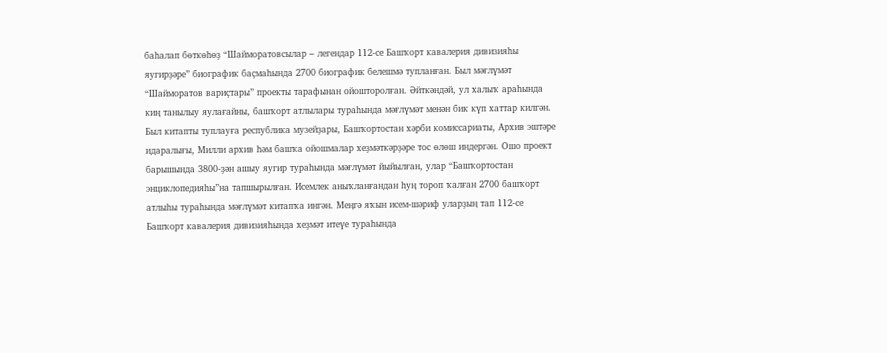баһалап бөткөһөҙ “Шайморатовсылар – легендар 112-се Башҡорт кавалерия дивизияһы яугирҙәре” биографик баҫмаһында 2700 биографик белешмә тупланған. Был мәғлүмәт “Шайморатов вариҫтары” проекты тарафынан ойошторолған. Әйткәндәй, ул халыҡ араһында киң танылыу яулағайны, башҡорт атлылары тураһында мәғлүмәт менән бик күп хаттар килгән.
Был китапты туплауға республика музейҙары, Башҡортостан хәрби комиссариаты, Архив эштәре идаралығы, Милли архив һәм башҡа ойошмалар хеҙмәткәрҙәре тос өлөш индергән. Ошо проект барышында 3800-ҙән ашыу яугир тураһында мәғлүмәт йыйылған, улар “Башҡортостан энциклопедияһы”на тапшырылған. Исемлек аныҡланғандан һуң тороп ҡалған 2700 башҡорт атлыһы тураһында мәғлүмәт китапҡа ингән. Меңгә яҡын исем-шәриф уларҙың тап 112-се Башҡорт кавалерия дивизияһында хеҙмәт итеүе тураһында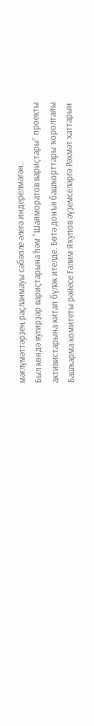мәғлүмәттәрҙең раҫланмауы сәбәпле әлегә индерелмәгән.
Был көндә яугирҙәр вариҫтарына һәм “Шайморатов вариҫтары” проекты активистарына китап бүләк ителде. Бөтә донъя башҡорттары ҡоролтайы Башҡарма комитеты рәйесе Ғәлим Яҡупов әүҙемселәргә Рәхмәт хаттарын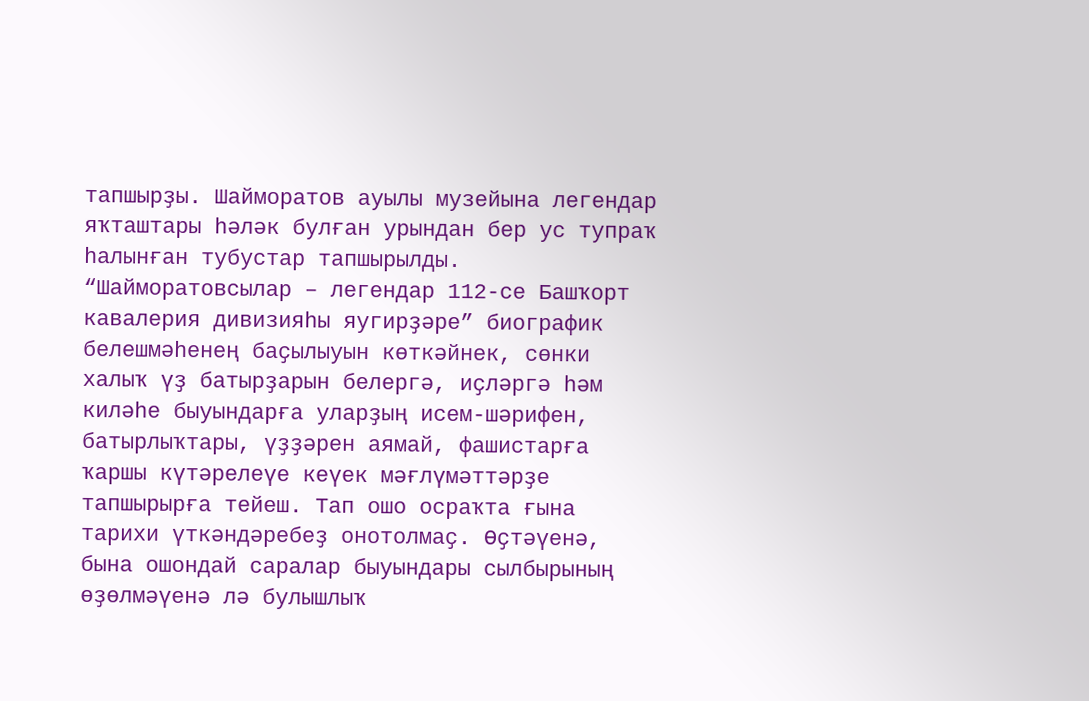тапшырҙы. Шайморатов ауылы музейына легендар яҡташтары һәләк булған урындан бер ус тупраҡ һалынған тубустар тапшырылды.
“Шайморатовсылар – легендар 112-се Башҡорт кавалерия дивизияһы яугирҙәре” биографик белешмәһенең баҫылыуын көткәйнек, сөнки халыҡ үҙ батырҙарын белергә, иҫләргә һәм киләһе быуындарға уларҙың исем-шәрифен, батырлыҡтары, үҙҙәрен аямай, фашистарға ҡаршы күтәрелеүе кеүек мәғлүмәттәрҙе тапшырырға тейеш. Тап ошо осраҡта ғына тарихи үткәндәребеҙ онотолмаҫ. Өҫтәүенә, бына ошондай саралар быуындары сылбырының өҙөлмәүенә лә булышлыҡ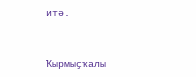итә.


Ҡырмыҫҡалы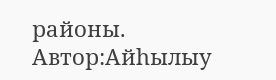районы.
Автор:Айһылыу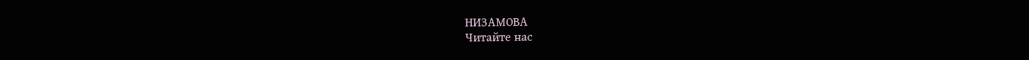НИЗАМОВА
Читайте нас